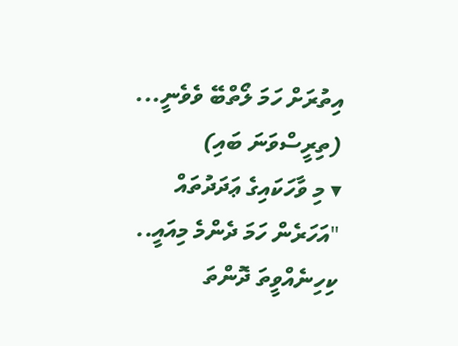އިތުރަށް ހަމަ ލޯތްބޭ ވެވެނީ... (ތިރީސްވަނަ ބައި)
▾ މި ވާހަކައިގެ ޢަދަދުތައް
"އަހަރެން ހަމަ ދެންމެ މިއައީ.. ކިހިނެއްވީތަ ދޮންތަ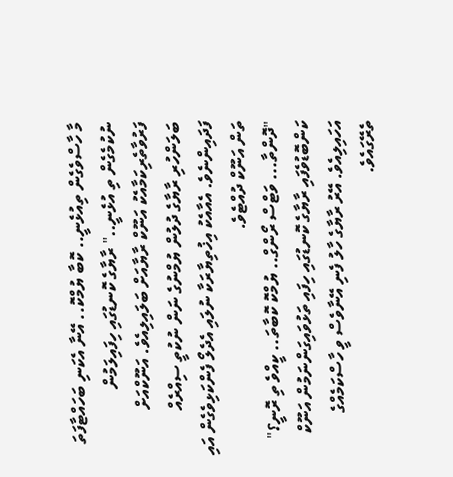މާ ހާސްވެގެން ތިއުޅެނީ.. ކޮބާ ޔުމްކޮ.. އޭނާ އެކަނި ބަހައްޓާފަތަ ނުކުމެގެން ތި އުޅެނީ.." ރާޔާގެ ކޮނޑުގައި ހިފައިލަމުން ފަރުވާތެރިކަމާއެކު އަނޫކް ރާޔާއަށް ބަލައިލިއެވެ. އަނޫކްއަށް ބަލަންހުރި ރާޔާގެ ދުލުން ޔުމްނުގެ ނަން ނުކުތީ ސިއްރެއް ފަދައިންނެވެ. އެއާއެކު އިޚުތިޔާރަކާ ނުލައި އެދެލޯ ފެންކަޅިވެގެން އައި ތަން އަނޫކް ދުއްޓެވެ.
"ދޮންތާ... ވަޓްސް ރޯންގް.. ޔުމްކޮ ކޮބާތަ.. ކީއްވެ ތި ރޮނީ؟" ކަންބޮޑުވެފައި ރާޔާގެ ކޮނޑުގައި ހިފައި ތަޅުވައިގަންނަމުން އަނޫކް އަހައިލިއެވެ. އޭރު ރާޔާގެ ހާލު ފެނި އޭނާވެސް ވީ ހާސްކަމެއްގެ ތެރޭގައެވެ.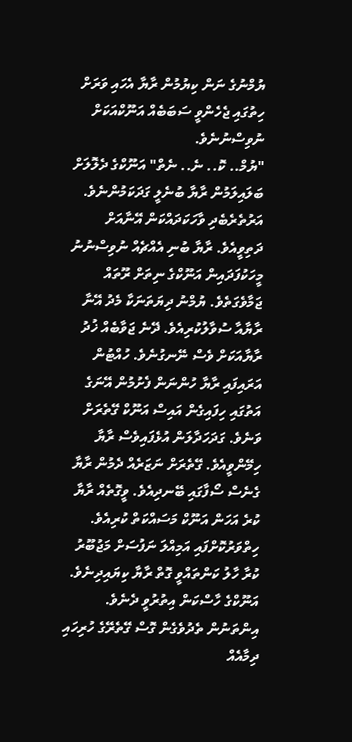ޔުމްނުގެ ނަން ކިޔުމުން ރާޔާ އެހައި ވަރަށް ހިތުގައި ޖެހެންވީ ސަބަބެއް އަނޫކްއަކަށް ނުވިސްނުނެވެ.
"ޔުމް.. ކޮ.. ނެ.. ނެތް" އަނޫކްގެ ދެލޮލަށް ބަލައިލަމުން ރާޔާ ބުނެލީ ގަދަކަމުންނެވެ. އަރުތެރެބެދި ވާހަކަދައްކަން އޭނާއަށް ދަތިވީއެވެ. ރާޔާ ބުނި އެއްޗެއް ނުވިސްނުނު މީހަކުފަދައިން އަނޫކްގެ ނިތަށް ރޫތައް ޖަމާވެގަތެވެ. ޔުމްނު ދިޔަތަނަކާ މެދު އޭނާ ރާޔާއާ ސުވާލުކުރިއެވެ. ދޭނެ ޖަވާބެއް ޚުދު ރާޔާއަކަށް ވެސް ނޭނގުނެވެ. ހުއްޓުން އަރައިފައި ރާޔާ ހުންނަން ފެށުމުން އޭނަގެ އަތުގައި ހިފައިގެން އައިސް އަނޫކް ގޭތެރަށް ވަނެވެ. ގަދަހަދާލަން އުޅެފައިވެސް ރާޔާ ހިމޭންވީއެވެ. ގޭތެރަށް ނަޒަރެއް ދެމުން ރާޔާ ގެނެސް ސޯފާގައި ބޭނދިއެވެ. ވީގޮތެއް ރާޔާ ކުރެ އަހަން އަނޫކް މަސައްކަތް ކުރިއެވެ. ހިތްވަރުކޮށްފައި އަމިއްލަ ނަފުސަށް މަޖުބޫރު ކުރާ ހާލު ކަންތައްވީ ގޮތް ރާޔާ ކިޔައިދިނެވެ. އަނޫކްގެ ހާސްކަން އިތުރުވީ ދެނެވެ. އިންތަނުން ތެދުވެގެން ގޮސް ގޭތެރޭގެ ހުރިހައި ދިމާއެއް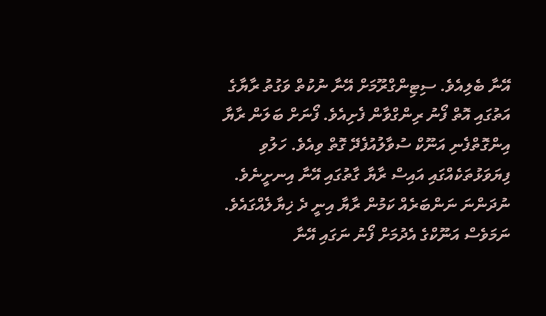އޭނާ ބެލިއެވެ. ސިޓިންގްރޫމަށް އޭނާ ނުކުތް ވަގުތު ރާޔާގެ އަތުގައި އޮތް ފޯނު ރިންގްވާން ފެށިއެވެ. ފޯނަށް ބަލަން ރާޔާ އިންގޮތްފެނި އަނޫކް ސުވާލުއުފެދޭ ގޮތް ވިއެވެ. ހަލުވި ފިޔަވަޅުތަކެއްގައި އައިސް ރާޔާ ގާތުގައި އޭނާ އިނށީނެވެ. ނުދަންނަ ނަންބަރެއް ކަމުން ރާޔާ އިނީ ދެ ޚިޔާލެއްގައެވެ. ނަމަވެސް އަނޫކްގެ އެދުމަށް ފޯނު ނަގައި އޭނާ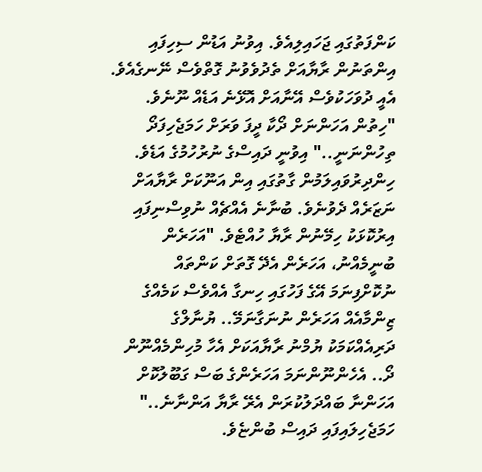ކަންފަތުގައި ޖަހައިލިއެވެ. އިވުނު އަޑުން ސިހިފައި އިންތަނުން ރާޔާއަށް ތެދުވެވުނު ގޮތްވެސް ނޭނގެއެވެ. އެއީ ދުވަހަކުވެސް އޭނާއަށް އޮޅޭނެ އަޑެއް ނޫނެވެ.
"ހިތުން އަހަންނަށް ދޯކާ ދީފަ ވަރަށް ހަމަޖެހިފަދޯ ތިހުންނަނީ.." އިވުނީ ދައިސްގެ ނުރުހުމުގެ އަޑެވެ. ހިންދިރުވައިލަމުން ގާތުގައި އިން އަނޫކަށް ރާޔާއަށް ނަޒަރެއް ދެވުނެވެ. ބުނާނެ އެއްޗެއް ނުވިސްނިފައި އިރުކޮޅަކު ހިމޭނުން ރާޔާ ހުއްޓެވެ. "އަހަރެން ބުނީމެއްނު، އަހަރެން އެދޭ ގޮތަށް ކަންތައް ނުކޮށްފިނަމަ އޭގެ ފަހުގައި ހިނގާ އެއްވެސް ކަމެއްގެ ޒިންމާއެއް އަހަރެން ނުނަގާނަމޭ.. ޔުނާލްގެ ދަރިއެއްކަމަކު ޔުމްނު ރާޔާއަކަށް އެހާ މުހިންމެއްނޫން ދޯ.. އެހެންނޫންނަމަ އަހަރެންގެ ބަސް ގަބޫލުކޮށް އަހަންނާ ބައްދަލުކުރަން އެރޭ ރާޔާ އަންނާނެ.." ހަމަޖެހިލައިފައި ދައިސް ބުންޏެވެ.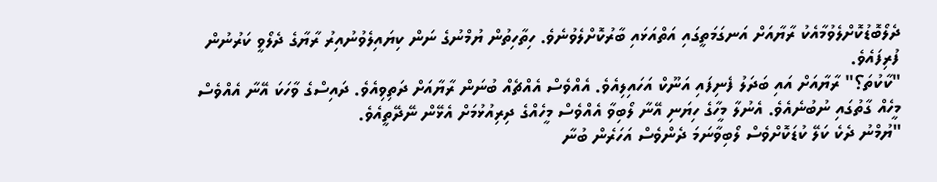ދެލޯބޮޑުކޮށްލެވުމާއެކު ރާޔާއަށް އަނގަމަތީގައި އަތްއަޅައި ބާރުކޮށްލެވުނެވެ. ހިތާހިތުން ޔުމްނުގެ ނަން ކިޔައިލެވުނުއިރު ރާޔާގެ ދެލޯވީ ކަރުނުން ފުރިފައެވެ.
"ކާކުތަ؟" ރާޔާއަށް އައި ބަދަލު ފެނިފައި އަނޫކް އަހައިލިއެވެ. އެއްވެސް އެއްޗެއް ބުނަން ރާޔާއަށް ދަތިވިއެވެ. ދައިސްގެ ވާހަކަ އޭނާ އެއްވެސް މީހެއް ގާތުގައި ނުބުނެއެވެ. އެނުލާ މީހާގެ ހިޔަނި އޭނާ ލޯބިވާ އެއްވެސް މީހެއްގެ ދިރިއުޅުމަށް އެޅޭން ނޭދޭތީއެވެ.
"ޔުމްނު ދެކެ ކަލޭ ކުޑަކޮށްވެސް ލޯބިވާނަމަ ދެންވެސް އަހަރެން ބުނާ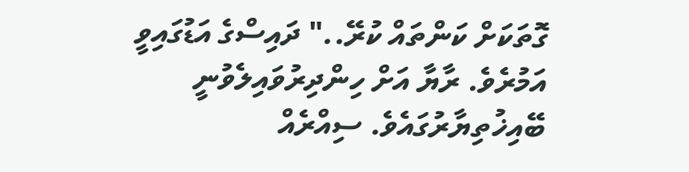ގޮތަކަށް ކަންތައް ކުރޭ.." ދައިސްގެ އަޑުގައިވީ އަމުރެވެ. ރާޔާ އަށް ހިންދިރުވައިލެވުނީ ބޭއިޚުތިޔާރުގައެވެ. ސިއްރެއް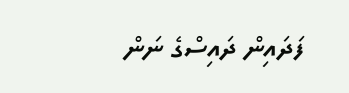ފަދައިން ދައިސްގެ ނަން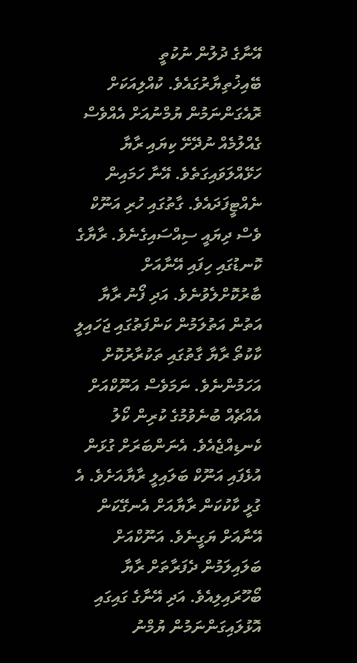އޭނާގެ ދުލުން ނުކުތީ ބޭއިޚުތިޔާރުގައެވެ. ކުއްލިއަކަށް ރޮއެގަންނަމުން ޔުމްނުއަށް އެއްވެސް ގެއްލުމެއް ނުދޭށޭ ކިޔައި ރާޔާ ހަޅޭއްލަވައިގަތެވެ. އޭނާ ހަމައިން ނެއްޓީފަދައެވެ. ގާތުގައި ހުރި އަނޫކް ވެސް ދިޔައީ ސިއްސައިގެނެވެ. ރާޔާގެ ކޮނޑުގައި ހިފައި އޭނާއަށް ބާރުކޮށްލެވުނެވެ. އަދި ފޯނު ރާޔާ އަތުން އަތުލަމުން ކަންފަތުގައި ޖަހައިލީ ކާކުތޯ ރާޔާ ގާތުގައި ތަކުރާރުކޮށް އަހަމުންނެވެ. ނަމަވެސް އަނޫކްއަށް އެއްޗެއް ބުނެވުމުގެ ކުރިން ކޯލު ކެނޑިއްޖެއެވެ. އެނަންބަރަށް ގުޅަން އުޅެފައި އަނޫކް ބަލައިލީ ރާޔާއަށެވެ. އެ ގުޅީ ކާކުކަން ރާޔާއަށް އެނގޭކަން އޭނާއަށް ޔަގީނެވެ. އަނޫކްއަށް ބަލައިލަމުން ދެފަރާތަށް ރާޔާ ބޯހޫރައިލިއެވެ. އަދި އޭނާގެ ގައިގައި އޮޅުލައިގަންނަމުން ޔުމްނު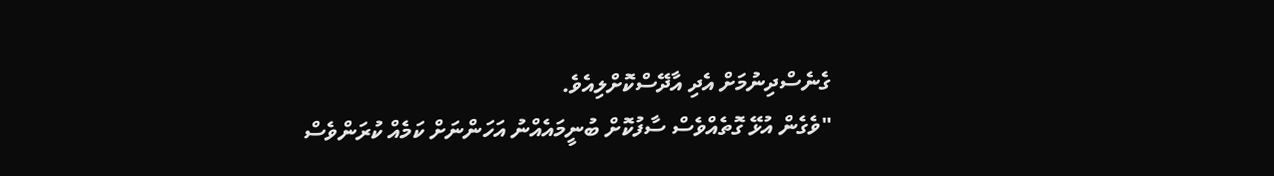ގެނެސްދިނުމަށް އެދި އާދޭސްކޮށްލިއެވެ.
"ވެގެން އުޅޭ ގޮތެއްވެސް ސާފުކޮށް ބުނީމައެއްނު އަހަންނަށް ކަމެއް ކުރަންވެސް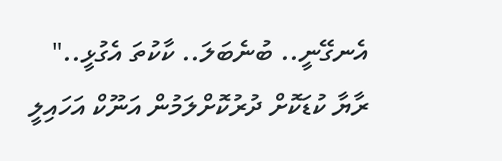އެނގޭނީ.. ބުނެބަލަ.. ކާކުތަ އެގުޅީ.." ރާޔާ ކުޑަކޮށް ދުރުކޮށްލަމުން އަނޫކް އަހައިލީ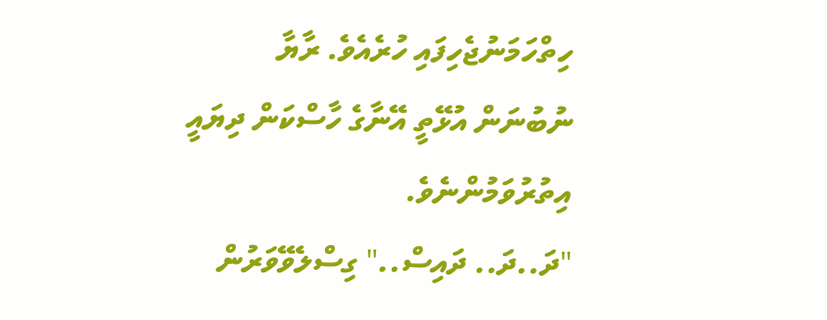ހިތްހަމަނުޖެހިފައި ހުރެއެވެ. ރާޔާ ނުބުނަން އުޅޭތީ އޭނާގެ ހާސްކަން ދިޔައީ އިތުރުވަމުންނެވެ.
"ދަ..ދަ.. ދައިސް.." ގިސްލެވޭވަރުން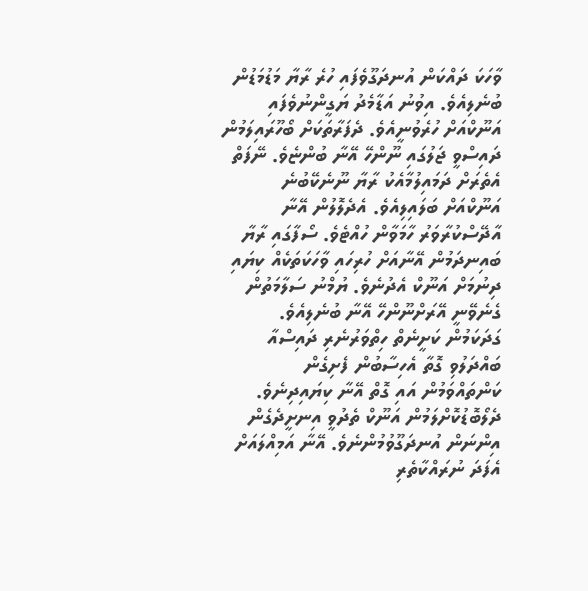ވާހަކަ ދައްކަން އުނދަގޫވެފައި ހުރެ ރާޔާ މަޑުމަޑުން ބުނެލިއެވެ. އިވުނު އަޑާމެދު ޔަގީންނުވެފައި އަނޫކްއަށް ހުރެވުނީއެވެ. ދެފަރާތަކަށް ބޯހޫރައިލަމުން ދައިސްވީ ޖަލުގައި ނޫންހޭ އޭނާ ބުންޏެވެ. ނޭފަތް އެތެރަށް ދަމައިލުމާއެކު ރާޔާ ނޫނެކޭބުނެ އަނޫކްއަށް ބަލައިލިއެވެ. އެދެލޮލުން އޭނާ އާދޭސްކުރާވަރު ހާމަވާން ހުއްޓެވެ. ސޯފާގައި ރާޔާ ބައިނދަމުން އޭނާއަށް ހުރިހައި ވާހަކަތަކެއް ކިޔައި ދިނުމަށް އަނޫކް އެދުނެވެ. ޔުމްނު ސަލާމަތުން ގެނެވޭނީ އޭރަށްނޫންހޭ އޭނާ ބުނެލިއެވެ. ގަދަކަމުން ކަށީނެތް ހިތްވަރުނެރި ދައިސްއާ ބައްދަލުވި ގޮތާ އެހިސާބުން ފެށިގެން ކަންތައްވަމުން އައި ގޮތް އޭނާ ކިޔައިދިނެވެ. ދެލޯބޮޑުކޮށްލަމުން އަނޫކް ތެދުވީ އިނށީދެގެން އިންނަން އުނދަގޫވުމުންނެވެ. އޭނާ އަމިއްލައަށް އެފަދަ ނުރައްކާތެރި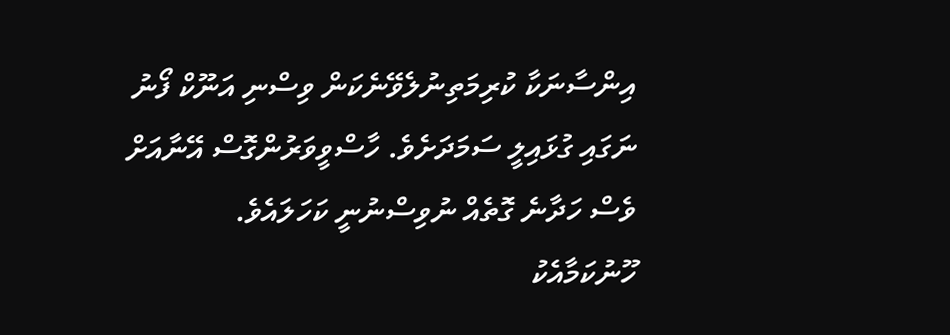އިންސާނަކާ ކުރިމަތިނުލެވޭނެކަން ވިސްނި އަނޫކް ފޯނު ނަގައި ގުޅައިލީ ސަމަދަށެވެ. ހާސްވީވަރުންގޮސް އޭނާއަށް ވެސް ހަދާނެ ގޮތެއް ނުވިސްނުނީ ކަހަލައެވެ.
ހޫނުކަމާއެކު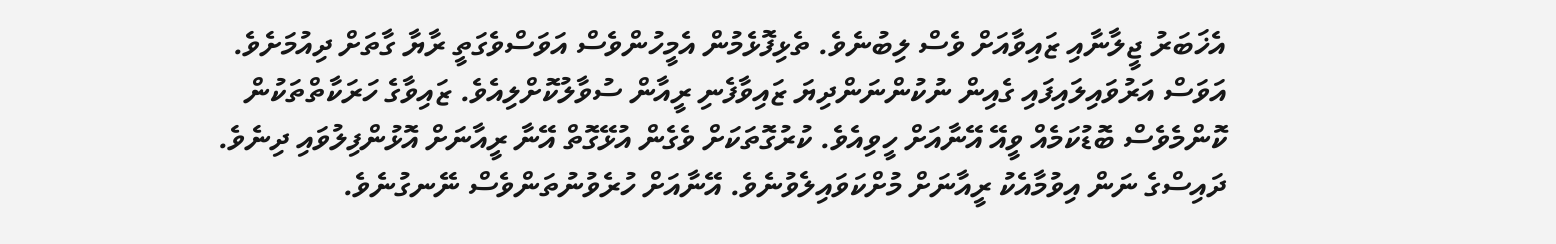އެޚަބަރު ޖީލާނާއި ޒައިވާއަށް ވެސް ލިބުނެވެ. ތެޅިފޮޅެމުން އެމީހުންވެސް އަވަސްވެގަތީ ރާޔާ ގާތަށް ދިއުމަށެވެ. އަވަސް އަރުވައިލައިފައި ގެއިން ނުކުންނަންދިޔަ ޒައިވާފެނި ރީއާން ސުވާލުކޮށްލިއެވެ. ޒައިވާގެ ހަރަކާތްތަކުން ކޮންމެވެސް ބޮޑުކަމެއް ވީއޭ އޭނާއަށް ހީވިއެވެ. ކުރުގޮތަކަށް ވެގެން އުޅޭގޮތް އޭނާ ރީއާނަށް އޮޅުންފިލުވައި ދިނެވެ. ދައިސްގެ ނަން އިވުމާއެކު ރީއާނަށް މުށްކަވައިލެވުނެވެ. އޭނާއަށް ހުރެވުނުތަންވެސް ނޭނގުނެވެ.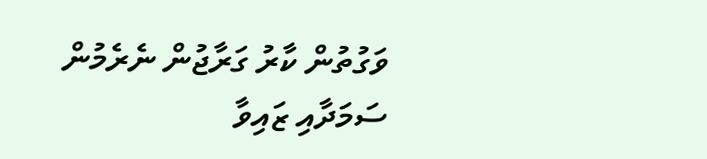ވަގުތުން ކާރު ގަރާޖުން ނެރެމުން ސަމަދާއި ޒައިވާ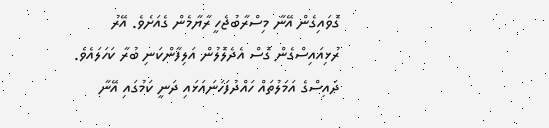ގޮވައިގެން އޭނާ މިސްރާބުޖެހީ ރާޔާމެން ގެއަށެވެ. އޭރު ރުޅިއައިސްގެން ގޮސް އެދެލޮލުން އަލިފާންކަނި ބުރާ ކަހަލައެވެ. ދައިސްގެ އަމަލުތައް ހައްދުފަހަނައަޅައި ދަނީ ކަމުގައި އޭނާ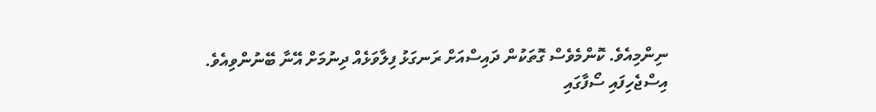ނިންމިއެވެ. ކޮންމެވެސް ގޮތަކުން ދައިސްއަށް ރަނގަޅު ފިލާވަޅެއް ދިނުމަށް އޭނާ ބޭނުންވިއެވެ.
އިސްޖެހިފައި ސޯފާގައި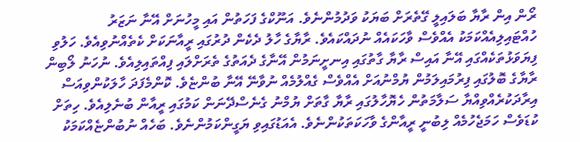ރޯން އިން ރާޔާ ބަލައިލީ ގޭތެރަށް ބަޔަކު ވަދުމުންނެވެ. އަނޫކްގެ ފަހަތުން އައި މީހުނަށް އޭނާ ނަޒަރު ހުއްޓައިލިއެއްކަމަކު އެއްވެސް ވާހަކައެއް ނުދައްކައެވެ. ރާޔާގެ ހާލު ދެކެން ދުރުގައި ރީއާނަކަށް ކެތެއްނުވިއެވެ. ހަލުވި ފިޔަވަޅުތަކެއްގައި އޭނާ އައިސް ރާޔާ ގާތުގައި އިނށީނަމުން އޭނާގެ ދެއަތުގެ ތެރަށްލައި ފިއްތައިލިއެވެ. ނުހަނު ލޯބިން ރާޔާގެ ބޮލުގައި ފިރުމައިލަމުން ޔުމްނުއަށް އެއްވެސް ގެއްލުމެއް ނުވާނޭ އޭނާ ބުންޏެވެ. ކޮންމެފަދަ ހާލަކުންވިއަސް އިރާދަކުރެއްވިއްޔާ ސަލާމަތުން ހެޔޮހާލުގައި ރާޔާ ގާތަށް ޔުމްނު ގެނެސްދޭނަން ކަމުގައި ރީއާން ބުނެލިއެވެ. ހިތަށް ކުޑަވެސް ހަމަޖެހުމެއް ލިބުނީ ރީއާންގެ ވާހަކަތަކުންނެވެ. އެއަޑުގައިވި ޔަގީންކަމުންނެވެ. ބަހެއް ނުބުންޏެއްކަމަކު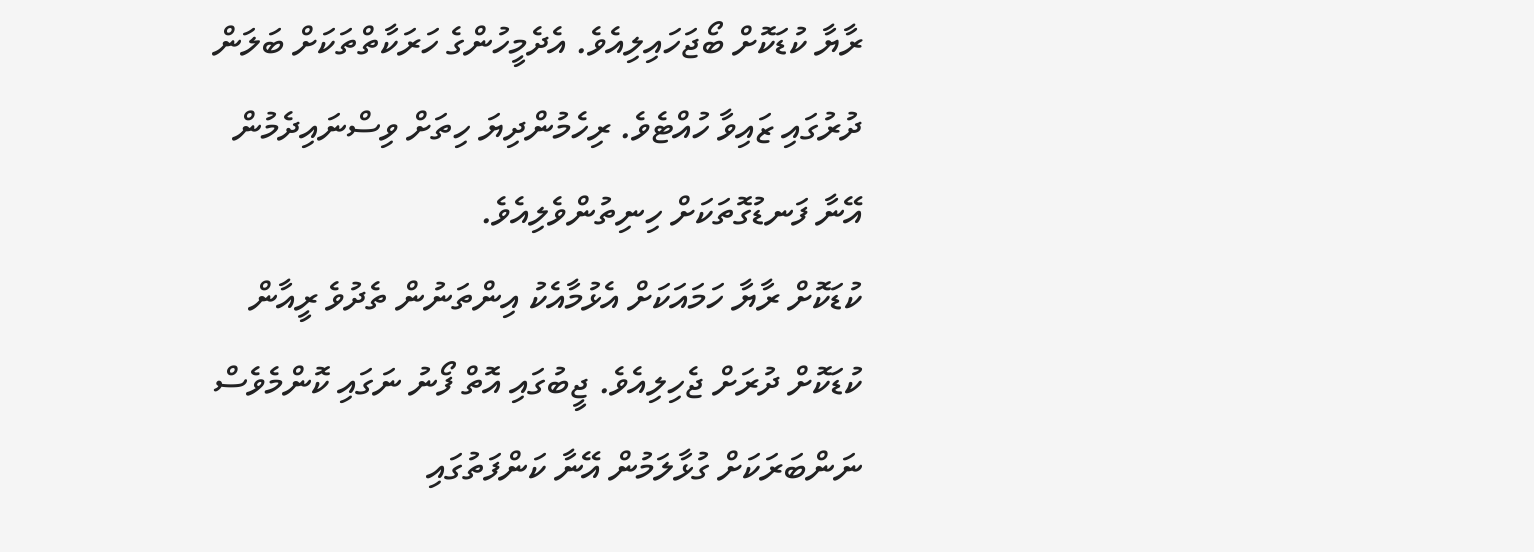ރާޔާ ކުޑަކޮށް ބޯޖަހައިލިއެވެ. އެދެމީހުންގެ ހަރަކާތްތަކަށް ބަލަން ދުރުގައި ޒައިވާ ހުއްޓެވެ. ރިހެމުންދިޔަ ހިތަށް ވިސްނައިދެމުން އޭނާ ފަނޑުގޮތަކަށް ހިނިތުންވެލިއެވެ.
ކުޑަކޮށް ރާޔާ ހަމައަކަށް އެޅުމާއެކު އިންތަނުން ތެދުވެ ރީއާން ކުޑަކޮށް ދުރަށް ޖެހިލިއެވެ. ޖީބުގައި އޮތް ފޯނު ނަގައި ކޮންމެވެސް ނަންބަރަކަށް ގުޅާލަމުން އޭނާ ކަންފަތުގައި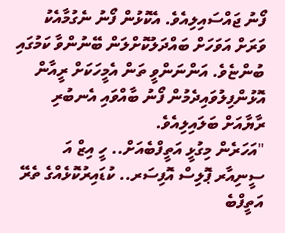ފޯނު ޖައްސައިލިއެވެ. އެކޮޅުން ފޯނު ނެގުމާއެކު ވަރަށް އަވަހަށް ބައްދަލުކޮށްލަން ބޭނުންވާ ކަމުގައި ބުންޏެވެ. އަންނަންވީ ތަން އެމީހަކަށް ރީއާން އޮޅުންފިލުވައިދެމުން ފޯނު ބާއްވައި އެނބުރި ރާޔާއަށް ބަލައިލިއެވެ.
"އަހަރެން މިގުޅީ އަތީފްބެއަށް.. ހީ އިޒް އަ ސީނިއާރ ޕޮލިސް އޮފިސަރ.. ކުޑައިރުކޮޅެއްގެ ތެރޭ އަތީފްބެ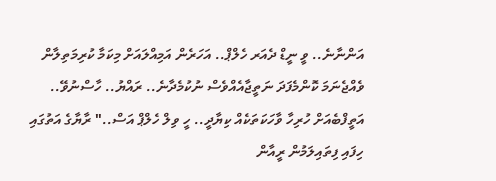އަންނާނެ.. ވީ ނީޑް ދެއަރ ހެލްޕް.. އަހަރެން އަމިއްލައަށް މިކަމާ ކުރިމަތިލާން ވެއްޖެނަމަ ކޮންމެފަދަ ނަތީޖާއެއްވެސް ނުކުމެދާނެ.. ރައްޔު.. ހާސްނުވޭ.. އަތީފްބެއަށް ހުރިހާ ވާހަކަތަކެއް ކިޔާދީ.. ހީ ވިލް ހެލްޕް އަސް.." ރާޔާގެ އަތުގައި ހިފައި ފިތައިލަމުން ރީއާން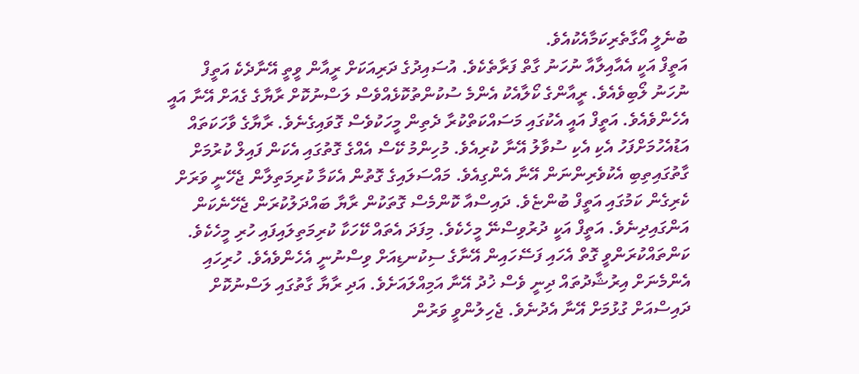ބުނެލީ އޯގާތެރިކަމާއެކުއެވެ.
އަތީފް އަކީ އެއާއިލާއާ ނުހަނު ގާތް ފަރާތެކެވެ. އުސައިދުގެ ދަރިއަކަށް ރީއާން ވީތީ އޭނާދެކެ އަތީފް ނުހަނު ލޯބިވެއެވެ. ރީއާންގެ ކޯލާއެކު އެންމެ ސުކުންތުކޮޅެއްވެސް ލަސްނުކޮށް ރާޔާގެ ގެއަށް އޭނާ އައީ އެހެންވެއެވެ. އަތީފް އައީ އެކުގައި މަސައްކަތްކުރާ ދެތިން މީހަކުވެސް ގޮވައިގެނެވެ. ރާޔާގެ ވާހަކަތައް އަޑުއެހުމަށްފަހު އެކި އެކި ސުވާލު އޭނާ ކުރިއެވެ. މުހިންމު ކޭސް އެއްގެ ގޮތުގައި އެކަން ފައިލް ކުރުމަށް ގާތުގައިތިބި އެކުވެރިންނަން އޭނާ އެންގިއެވެ. މައްސަލައިގެ ގޮތުން އެކަމާ ކުރިމަތިލާން ޖެހޭނީ ވަރަށް ކެރިގެން ކަމުގައި އަތީފް ބުންޏެވެ. ދައިސްއާ ކޮންމެސް ގޮތަކުން ރާޔާ ބައްދަލުކުރަން ޖެހޭނެކަން އަންގައިދިނެވެ. އަތީފް އަކީ ދުރުވިސްނޭ މީހެކެވެ. މިފަދަ އެތައް ކޭހަކާ ކުރިމަތިލައިފައި ހުރި މީހެކެވެ. ކަންތައްކުރަންވީ ގޮތް އެހައި ފަސޭހައިން އޭނާގެ ސިކުނޑިއަށް ވިސްނުނީ އެހެންވެއެވެ. ހުރިހައި އެންމެނަށް އިރުޝާދުތައް ދިނީ ވެސް ޚުދު އޭނާ އަމިއްލައަށެވެ. އަދި ރާޔާ ގާތުގައި ލަސްނުކޮށް ދައިސްއަށް ގުޅުމަށް އޭނާ އެދުނެވެ. ޖެހިލުންވީ ވަރުން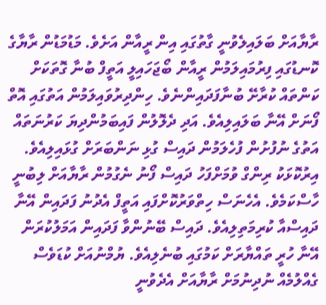ރާޔާއަށް ބަލައިލެވުނީ ގާތުގައި އިން ރީއާން އަށެވެ. މަޑުމަޑުން ރާޔާގެ ކޮނޑުގައި ފިރުމައިލަމުން ރީއާން ބޯޖަހައިލީ އަތީފް ބުނާ ގޮތަކަށް ކަންތައް ކުރާށޭ ބުނާފަދައިންނެވެ. ހިންދިރުވައިލަމުން އަތުގައި އޮތް ފޯނަށް އޭނާ ބަލައިލިއެވެ. އަދި ދެލޮލުން ފައިބަމުންދިޔަ ކަރުނަތައް އަތުގެ ނުފުށުން ފުހެލަމުން ދައިސް ގުޅި ނަންބަރަށް ގުޅައިލިއެވެ. އިރުކޮޅަކު ރިންގް ވުމަށްފަހު ދައިސް ފޯނު ނެގުމުން ރާޔާއަށް ލިބުނީ ހާސްކަމެވެ. އެހެނަސް ހިތްވަރުކޮށްފައި އަތީފް އެދުނު ފަދައިން އޭނާ ދައިސްއާ ކުރިމަތިލިއެވެ. ދައިސް ބޭނުންވާ ފަދައިން އަމަލުކުރަން އޭނާ ހުރީ ތައްޔާރަށް ކަމުގައި ބުނެލިއެވެ. ޔުމްނުއަށް ކުޑަވެސް ގެއްލުމެއް ނުދިނުމަށް ރާޔާއަށް އެދެވުނީ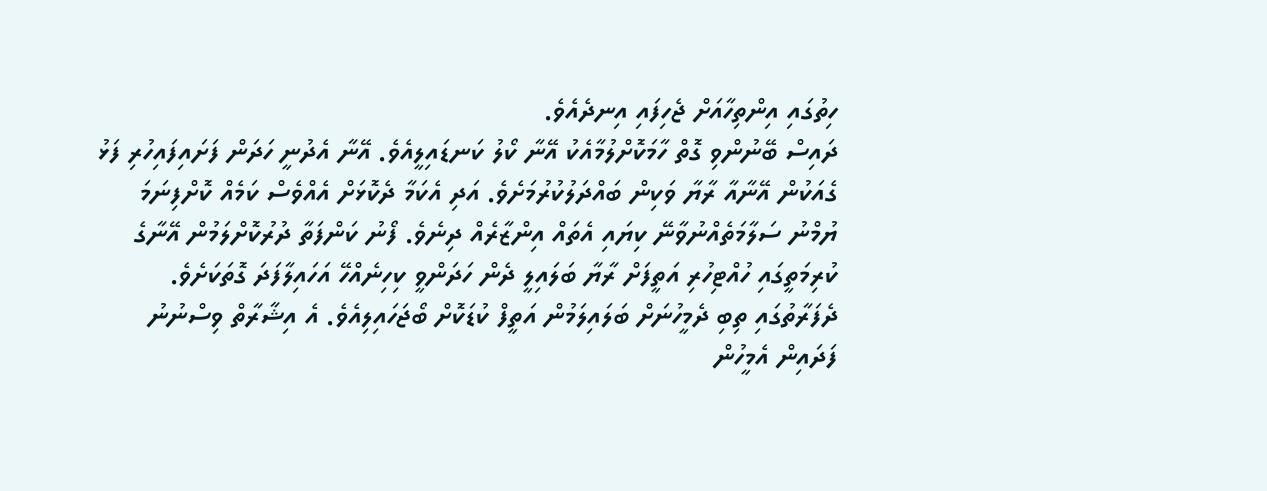ހިތުގައި އިންތިހާއަށް ޖެހިފައި އިނދެއެވެ.
ދައިސް ބޭނުންވި ގޮތް ހާމަކޮށްލުމާއެކު އޭނާ ކޯލު ކަނޑައިލީއެވެ. އޭނާ އެދުނީ ހަދަން ފަށައިފައިހުރި ފަޅު ގެއަކުން އޭނާއާ ރާޔާ ވަކިން ބައްދަލުކުރުމަށެވެ. އަދި އެކަމާ ދެކޮޅަށް އެއްވެސް ކަމެއް ކޮށްފިނަމަ ޔުމްނު ސަލާމަތެއްނުވާނޭ ކިޔައި އެތައް އިންޒާރެއް ދިނެވެ. ފޯނު ކަންފަތާ ދުރުކޮށްލަމުން އޭނާގެ ކުރިމަތީގައި ހުއްޓިހުރި އަތީފަށް ރާޔާ ބަލައިލީ ދެން ހަދަންވީ ކިހިނެއްހޭ އަހައިލާފަދަ ގޮތަކަށެވެ. ދެފަރާތުގައި ތިބި ދެމީހުނަށް ބަލައިލަމުން އަތީފް ކުޑަކޮށް ބޯޖަހައިލިއެވެ. އެ އިޝާރާތް ވިސްނުނު ފަދައިން އެމީހުން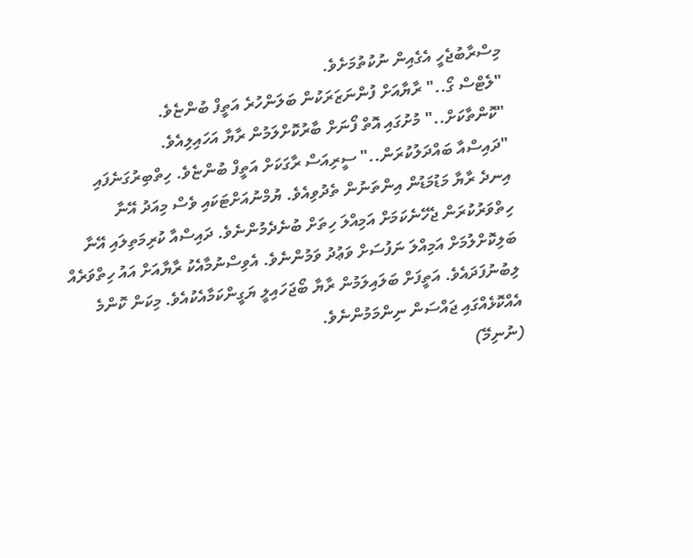މިސްރާބުޖެހީ އެގެއިން ނުކުތުމަށެވެ.
"ލެޓްސް ގޯ.." ރާޔާއަށް ފުންނަޒަރަކުން ބަލަންހުރެ އަތީފް ބުންޏެވެ.
"ކޮންތާކަށް.." މުށުގައި އޮތް ފޯނަށް ބާރުކޮށްލަމުން ރާޔާ އަހައިލިއެވެ.
"ދައިސްއާ ބައްދަލުކުރަން.." ސީރިއަސް ރާގަކަށް އަތީފް ބުންޏެވެ. ހިތްބިރުގަނެފައި އިނދެ ރާޔާ މަޑުމަޑުން އިންތަނުން ތެދުވިއެވެ. ޔުމްނުއަށްޓަކައި ވެސް މިއަދު އޭނާ ހިތްވަރުކުރަން ޖެހޭނެކަމަށް އަމިއްލަ ހިތަށް ބުނެދެމުންނެވެ. ދައިސްއާ ކުރިމަތިލައި އޭނާ ބަލިކޮށްލުމަށް އަމިއްލަ ނަފުސަށް ވަޢުދު ވަމުންނެވެ. އެވިސްނުމާއެކު ރާޔާއަށް އައު ހިތްވަރެއް ލިބުނުފަދައެވެ. އަތީފަށް ބަލައިލަމުން ރާޔާ ބޯޖަހައިލީ ޔަގީންކަމާއެކުއެވެ. މިކަން ކޮންމެ އެއްކޮޅެއްގައި ޖައްސަން ނިންމަމުންނެވެ.
(ނުނިމޭ)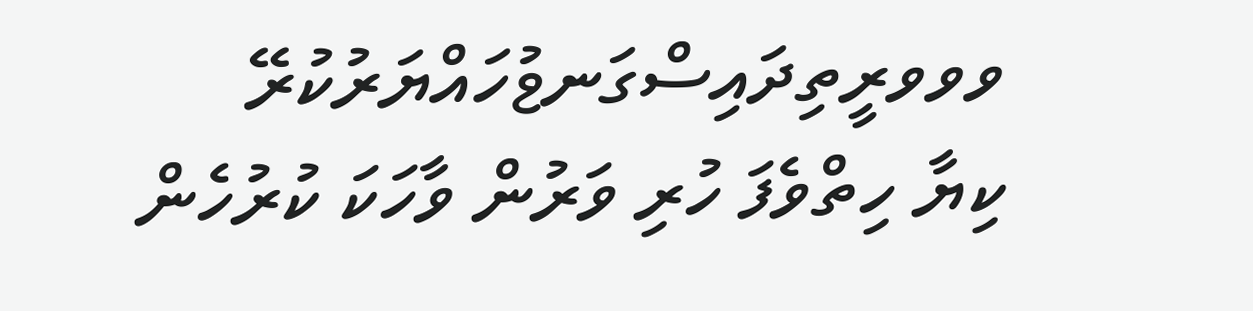ވވވރީތިދައިސްގަނޱުހައްޔަރުކުރޭ
ކިޔާ ހިތްވެފަ ހުރި ވަރުން ވާހަކަ ކުރުހެން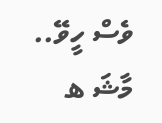ވެސް ހީވޭ.. މާޝަ ه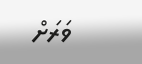ވަރަށް